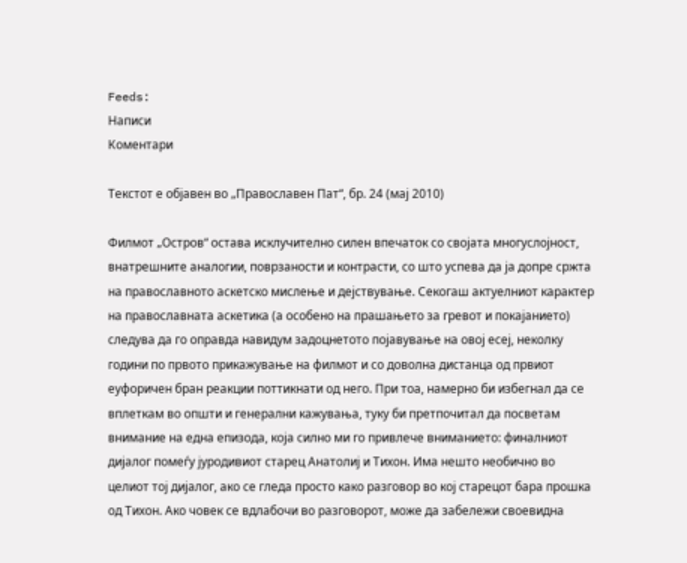Feeds:
Написи
Коментари

Текстот е објавен во „Православен Пат“, бр. 24 (мај 2010)

Филмот „Остров“ остава исклучително силен впечаток со својата многуслојност, внатрешните аналогии, поврзаности и контрасти, со што успева да ја допре сржта на православното аскетско мислење и дејствување. Секогаш актуелниот карактер на православната аскетика (а особено на прашањето за гревот и покајанието) следува да го оправда навидум задоцнетото појавување на овој есеј, неколку години по првото прикажување на филмот и со доволна дистанца од првиот еуфоричен бран реакции поттикнати од него. При тоа, намерно би избегнал да се вплеткам во општи и генерални кажувања, туку би претпочитал да посветам внимание на една епизода, која силно ми го привлече вниманието: финалниот дијалог помеѓу јуродивиот старец Анатолиј и Тихон. Има нешто необично во целиот тој дијалог, ако се гледа просто како разговор во кој старецот бара прошка од Тихон. Ако човек се вдлабочи во разговорот, може да забележи своевидна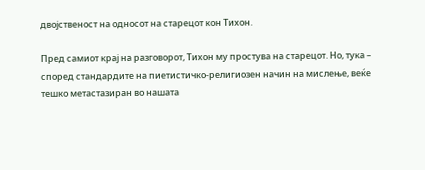двојственост на односот на старецот кон Тихон.

Пред самиот крај на разговорот, Тихон му простува на старецот. Но, тука – според стандардите на пиетистичко-религиозен начин на мислење, веќе тешко метастазиран во нашата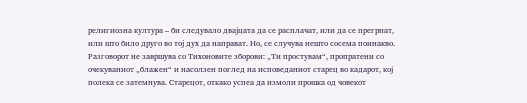религиозна култура – би следувало двајцата да се расплачат, или да се прегрнат, или што било друго во тој дух да направат. Но, се случува нешто сосема поинакво. Разговорот не завршува со Тихоновите зборови: „Ти простувам“, пропратени со очекуваниот „блажен“ и насолзен поглед на исповеданиот старец во кадарот, кој полека се затемнува. Старецот, откако успеа да измоли прошка од човекот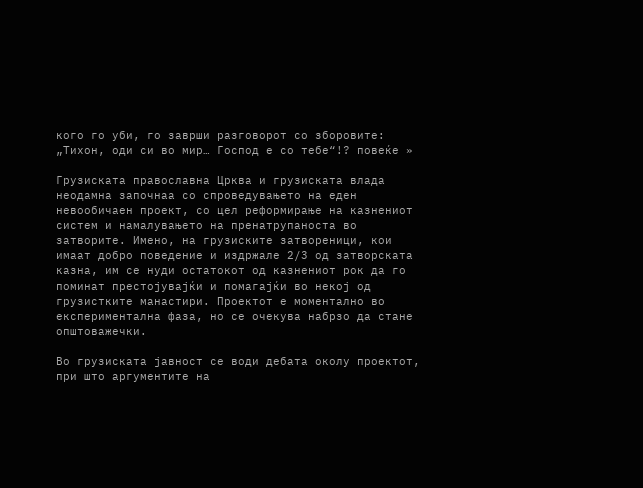кого го уби, го заврши разговорот со зборовите: „Тихон, оди си во мир… Господ е со тебе“!? повеќе »

Грузиската православна Црква и грузиската влада неодамна започнаа со спроведувањето на еден невообичаен проект, со цел реформирање на казнениот систем и намалувањето на пренатрупаноста во затворите. Имено, на грузиските затвореници, кои имаат добро поведение и издржале 2/3 од затворската казна, им се нуди остатокот од казнениот рок да го поминат престојувајќи и помагајќи во некој од грузистките манастири. Проектот е моментално во експериментална фаза, но се очекува набрзо да стане општоважечки.

Во грузиската јавност се води дебата околу проектот, при што аргументите на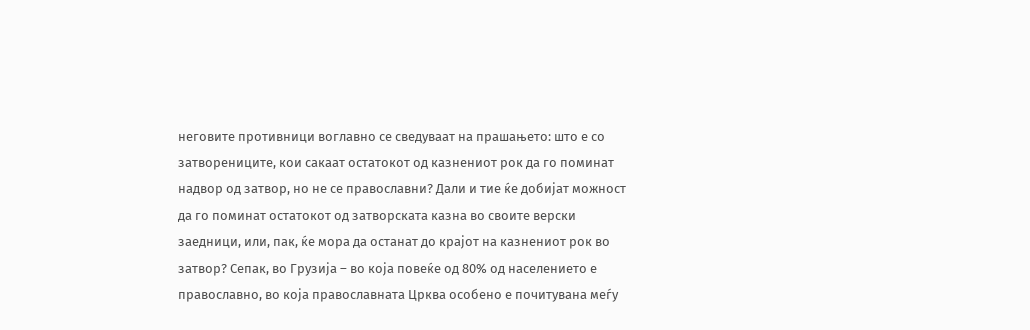неговите противници воглавно се сведуваат на прашањето: што е со затворениците, кои сакаат остатокот од казнениот рок да го поминат надвор од затвор, но не се православни? Дали и тие ќе добијат можност да го поминат остатокот од затворската казна во своите верски заедници, или, пак, ќе мора да останат до крајот на казнениот рок во затвор? Сепак, во Грузија – во која повеќе од 80% од населението е православно, во која православната Црква особено е почитувана меѓу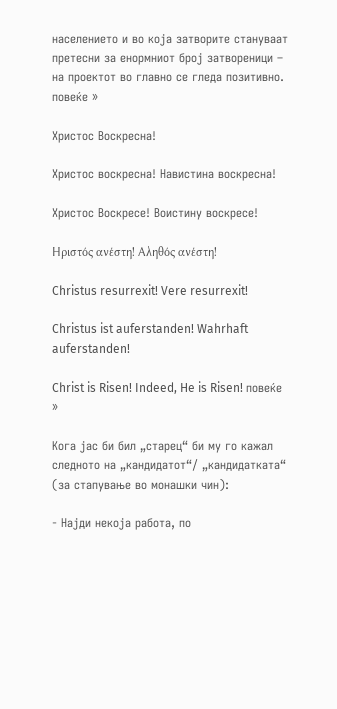населението и во која затворите стануваат претесни за енормниот број затвореници – на проектот во главно се гледа позитивно. повеќе »

Христос Воскресна!

Христос воскресна! Навистина воскресна!

Христос Воскресе! Воистину воскресе!

Ηριστός ανέστη! Αληθός ανέστη!

Christus resurrexit! Vere resurrexit!

Christus ist auferstanden! Wahrhaft auferstanden!

Christ is Risen! Indeed, He is Risen! повеќе »

Кога јас би бил „старец“ би му го кажал следното на „кандидатот“/ „кандидатката“ (за стапување во монашки чин):

- Најди некоја работа, по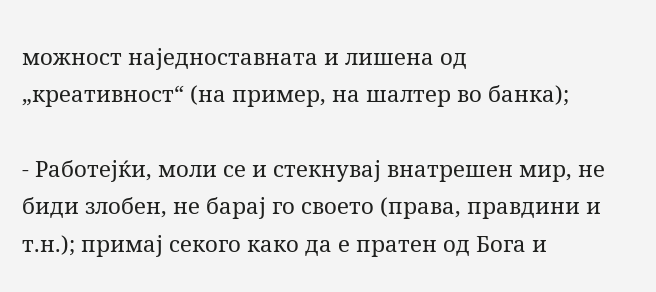можност наједноставната и лишена од „креативност“ (на пример, на шалтер во банка);

- Работејќи, моли се и стекнувај внатрешен мир, не биди злобен, не барај го своето (права, правдини и т.н.); примај секого како да е пратен од Бога и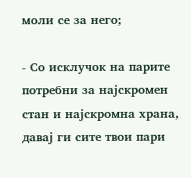моли се за него;

- Со исклучок на парите потребни за најскромен стан и најскромна храна, давај ги сите твои пари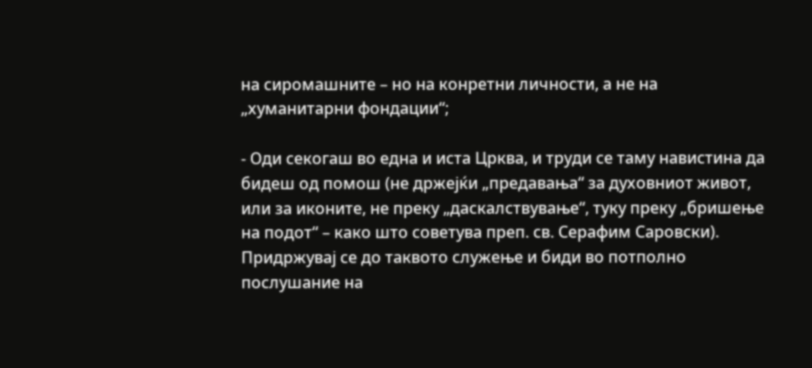на сиромашните – но на конретни личности, а не на „хуманитарни фондации“;

- Оди секогаш во една и иста Црква, и труди се таму навистина да бидеш од помош (не држејќи „предавања“ за духовниот живот, или за иконите, не преку „даскалствување“, туку преку „бришење на подот“ – како што советува преп. св. Серафим Саровски). Придржувај се до таквото служење и биди во потполно послушание на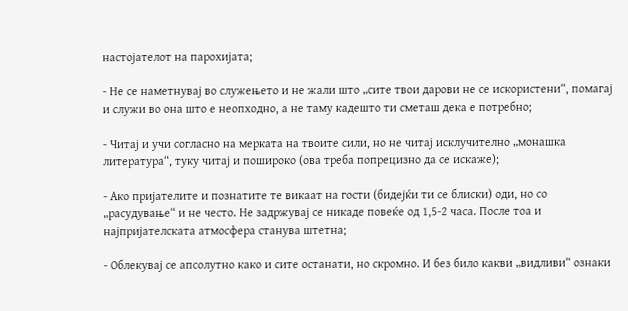настојателот на парохијата;

- Не се наметнувај во служењето и не жали што „сите твои дарови не се искористени“, помагај и служи во она што е неопходно, а не таму кадешто ти сметаш дека е потребно;

- Читај и учи согласно на мерката на твоите сили, но не читај исклучително „монашка литература“, туку читај и пошироко (ова треба попрецизно да се искаже);

- Ако пријателите и познатите те викаат на гости (бидејќи ти се блиски) оди, но со „расудување“ и не често. Не задржувај се никаде повеќе од 1,5-2 часа. После тоа и најпријателската атмосфера станува штетна;

- Облекувај се апсолутно како и сите останати, но скромно. И без било какви „видливи“ ознаки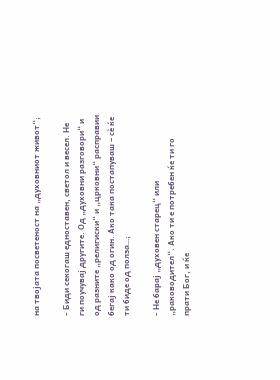на твојата посветеност на „духовниот живот“;

- Биди секогаш едноставен, светол и весел. Не ги поучувај другите. Од „духовни разговори“ и од разните „религиски“ и „црковни“ расправии бегај како од огин. Ако така постапуваш – сѐ ќе ти биде од полза…;

- Не барај „духовен старец“ или „раководител“. Ако ти е потребен ќе ти го прати Бог, и ќе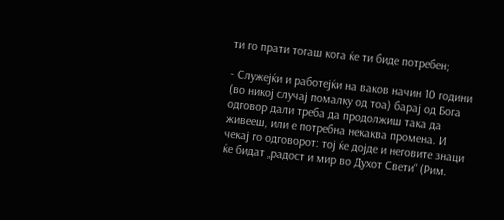ти го прати тогаш кога ќе ти биде потребен;

- Служејќи и работејќи на ваков начин 10 години (во никој случај помалку од тоа) барај од Бога одговор дали треба да продолжиш така да живееш, или е потребна некаква промена. И чекај го одговорот: тој ќе дојде и неговите знаци ќе бидат „радост и мир во Духот Свети“ (Рим.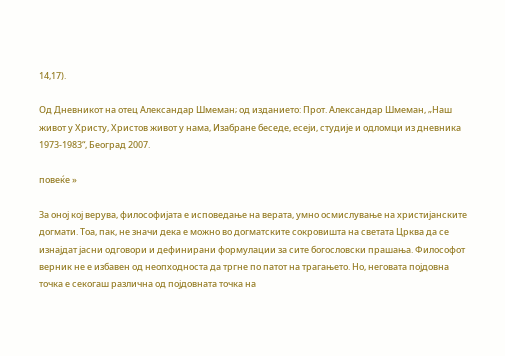14,17).

Oд Дневникот на отец Александар Шмеман; од изданието: Прот. Александар Шмеман, „Наш живот у Христу, Христов живот у нама, Изабране беседе, есеји, студије и одломци из дневника 1973-1983“, Београд 2007.

повеќе »

За оној кој верува, философијата е исповедање на верата, умно осмислување на христијанските догмати. Тоа, пак, не значи дека е можно во догматските сокровишта на светата Црква да се изнајдат јасни одговори и дефинирани формулации за сите богословски прашања. Философот верник не е избавен од неопходноста да тргне по патот на трагањето. Но, неговата појдовна точка е секогаш различна од појдовната точка на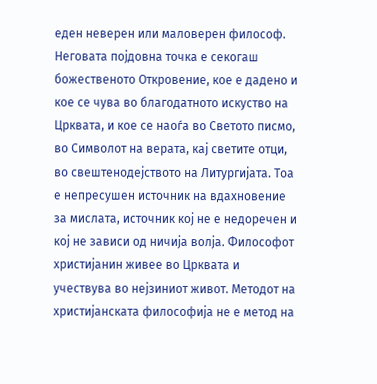еден неверен или маловерен философ. Неговата појдовна точка е секогаш божественото Откровение, кое е дадено и кое се чува во благодатното искуство на Црквата, и кое се наоѓа во Светото писмо, во Символот на верата, кај светите отци, во свештенодејството на Литургијата. Тоа е непресушен источник на вдахновение за мислата, источник кој не е недоречен и кој не зависи од ничија волја. Философот христијанин живее во Црквата и учествува во нејзиниот живот. Методот на христијанската философија не е метод на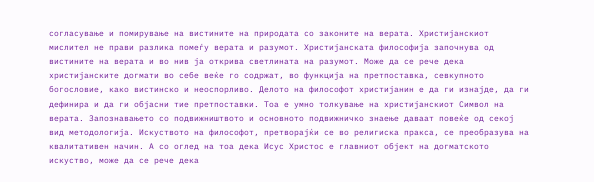согласување и помирување на вистините на природата со законите на верата. Христијанскиот мислител не прави разлика помеѓу верата и разумот. Христијанската философија започнува од вистините на верата и во нив ја открива светлината на разумот. Може да се рече дека христијанските догмати во себе веќе го содржат, во функција на претпоставка, севкупното богословие, како вистинско и неоспорливо. Делото на философот христијанин е да ги изнајде, да ги дефинира и да ги објасни тие претпоставки. Тоа е умно толкување на христијанскиот Символ на верата. Запознавањето со подвижништвото и основното подвижничко знаење даваат повеќе од секој вид методологија. Искуството на философот, претворајќи се во религиска пракса, се преобразува на квалитативен начин. А со оглед на тоа дека Исус Христос е главниот објект на догматското искуство, може да се рече дека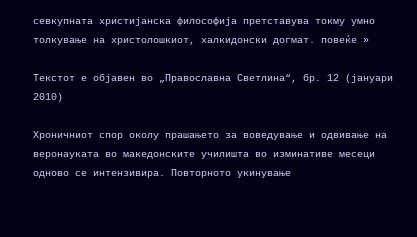севкупната христијанска философија претставува токму умно толкување на христолошкиот, халкидонски догмат. повеќе »

Текстот е објавен во „Православна Светлина“, бр. 12 (јануари 2010)

Хроничниот спор околу прашањето за воведување и одвивање на веронауката во македонските училишта во изминативе месеци одново се интензивира. Повторното укинување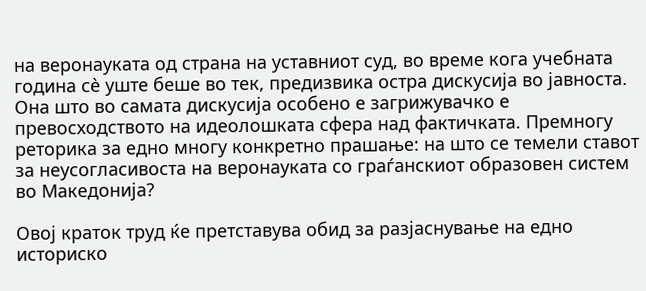на веронауката од страна на уставниот суд, во време кога учебната година сѐ уште беше во тек, предизвика остра дискусија во јавноста. Она што во самата дискусија особено е загрижувачко е превосходството на идеолошката сфера над фактичката. Премногу реторика за едно многу конкретно прашање: на што се темели ставот за неусогласивоста на веронауката со граѓанскиот образовен систем во Македонија?

Овој краток труд ќе претставува обид за разјаснување на едно историско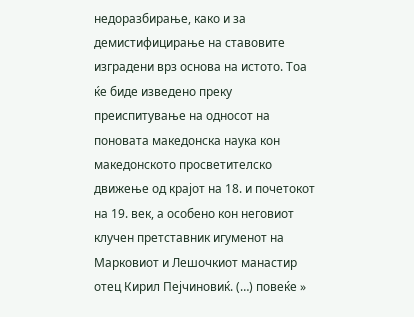недоразбирање, како и за демистифицирање на ставовите изградени врз основа на истото. Тоа ќе биде изведено преку преиспитување на односот на поновата македонска наука кон македонското просветителско движење од крајот на 18. и почетокот на 19. век, а особено кон неговиот клучен претставник игуменот на Марковиот и Лешочкиот манастир отец Кирил Пејчиновиќ. (…) повеќе »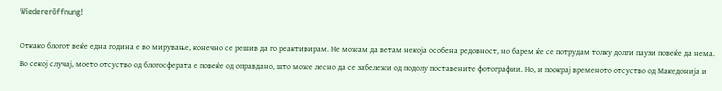Wiedereröffnung!

Откако блогот веќе една година е во мирување, конечно се решив да го реактивирам. Не можам да ветам некоја особена редовност, но барем ќе се потрудам толку долги паузи повеќе да нема. Во секој случај, моето отсуство од блогосферата е повеќе од оправдано, што може лесно да се забележи од подолу поставените фотографии. Но, и поокрај временото отсуство од Македонија и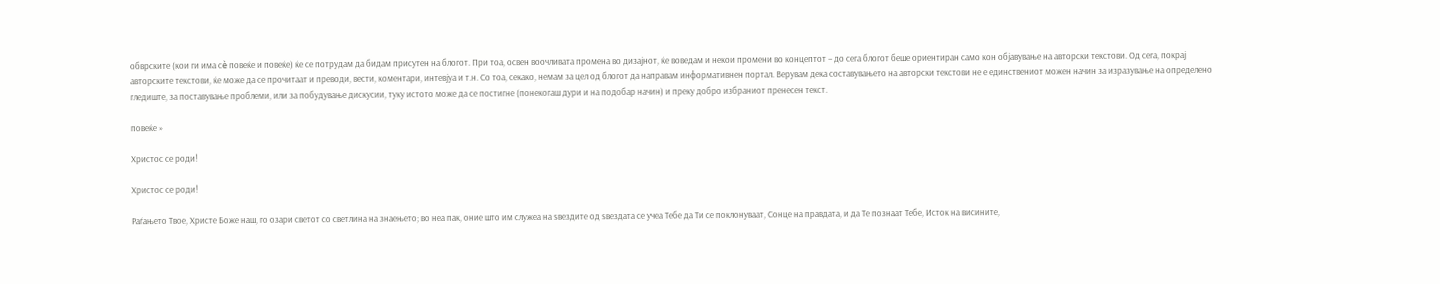обврските (кои ги има сè повеќе и повеќе) ќе се потрудам да бидам присутен на блогот. При тоа, освен воочливата промена во дизајнот, ќе воведам и некои промени во концептот – до сега блогот беше ориентиран само кон објавување на авторски текстови. Од сега, покрај авторските текстови, ќе може да се прочитаат и преводи, вести, коментари, интевјуа и т.н. Со тоа, секако, немам за цел од блогот да направам информативнен портал. Верувам дека составувањето на авторски текстови не е единствениот можен начин за изразување на определено гледиште, за поставување проблеми, или за побудување дискусии, туку истото може да се постигне (понекогаш дури и на подобар начин) и преку добро избраниот пренесен текст.

повеќе »

Христос се роди!

Христос се роди!

Раѓањето Твое, Христе Боже наш, го озари светот со светлина на знаењето; во неа пак, оние што им служеа на ѕвездите од ѕвездата се учеa Тебе да Ти се поклонуваат, Сонце на правдата, и да Те познаат Тебе, Исток на висините,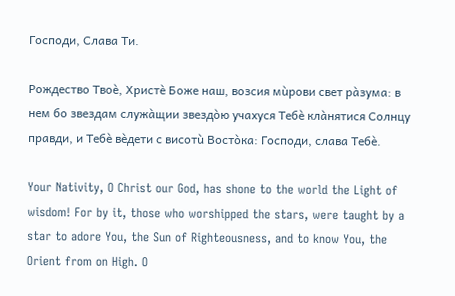Господи, Слава Ти.

Рождество Твоè, Христè Боже наш, возсия мùрови свет рàзума: в нем бо звездам служàщии звездòю учахуся Тебè клàнятися Солнцу правди, и Тебè вèдети с висотù Востòка: Господи, слава Тебè.

Your Nativity, O Christ our God, has shone to the world the Light of wisdom! For by it, those who worshipped the stars, were taught by a star to adore You, the Sun of Righteousness, and to know You, the Orient from on High. O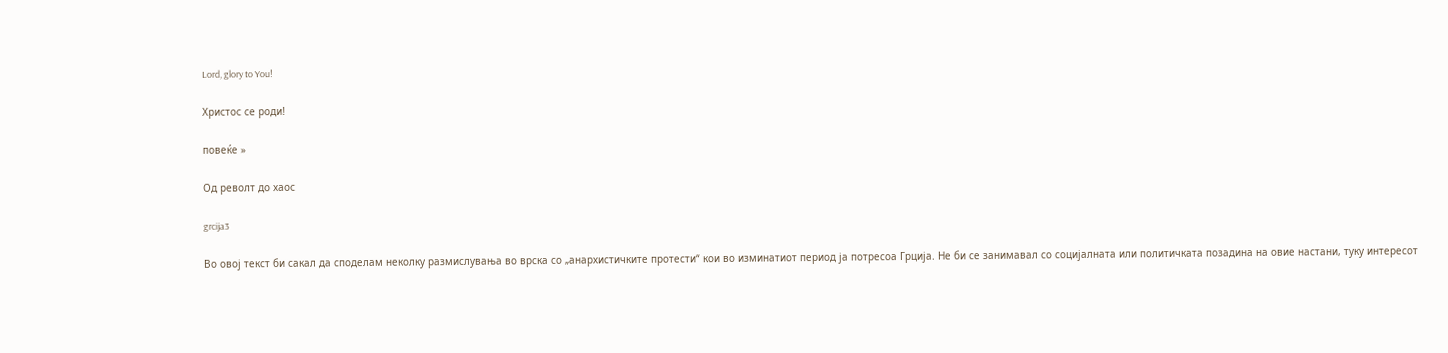Lord, glory to You!

Христос се роди!

повеќе »

Од револт до хаос

grcija3

Во овој текст би сакал да споделам неколку размислувања во врска со „анархистичките протести“ кои во изминатиот период ја потресоа Грција. Не би се занимавал со социјалната или политичката позадина на овие настани, туку интересот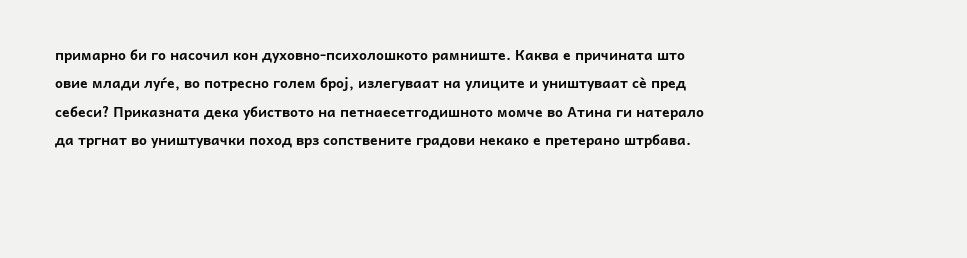примарно би го насочил кон духовно-психолошкото рамниште. Каква е причината што овие млади луѓе, во потресно голем број, излегуваат на улиците и уништуваат сè пред себеси? Приказната дека убиството на петнаесетгодишното момче во Атина ги натерало да тргнат во уништувачки поход врз сопствените градови некако е претерано штрбава.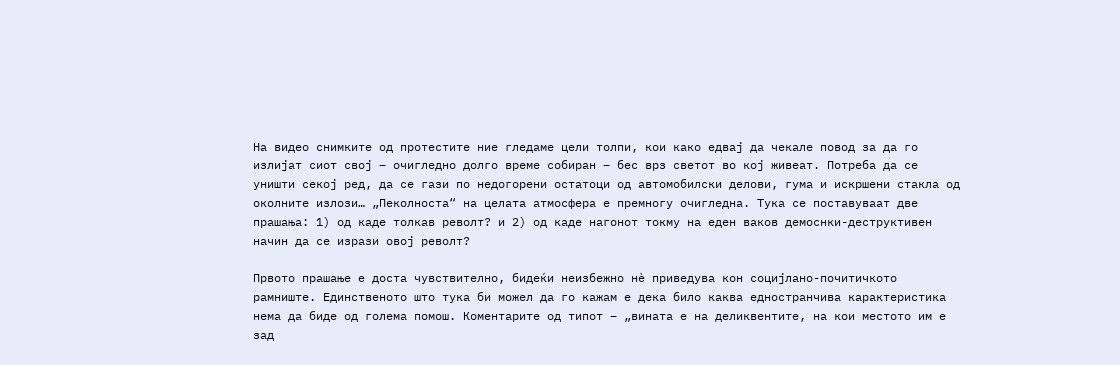На видео снимките од протестите ние гледаме цели толпи, кои како едвај да чекале повод за да го излијат сиот свој – очигледно долго време собиран – бес врз светот во кој живеат. Потреба да се уништи секој ред, да се гази по недогорени остатоци од автомобилски делови, гума и искршени стакла од околните излози… „Пеколноста“ на целата атмосфера е премногу очигледна. Тука се поставуваат две прашања: 1) од каде толкав револт? и 2) од каде нагонот токму на еден ваков демоснки-деструктивен начин да се изрази овој револт?

Првото прашање е доста чувствително, бидеќи неизбежно нè приведува кон социјлано-почитичкото рамниште. Единственото што тука би можел да го кажам е дека било каква едностранчива карактеристика нема да биде од голема помош. Коментарите од типот – „вината е на деликвентите, на кои местото им е зад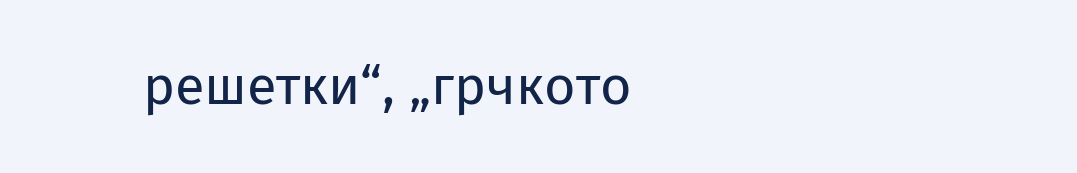решетки“, „грчкото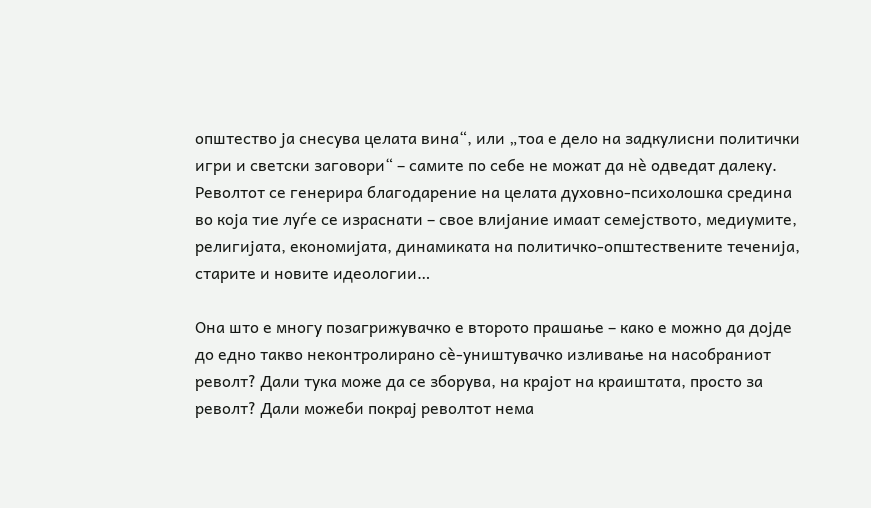општество ја снесува целата вина“, или „тоа е дело на задкулисни политички игри и светски заговори“ – самите по себе не можат да нè одведат далеку. Револтот се генерира благодарение на целата духовно-психолошка средина во која тие луѓе се израснати – свое влијание имаат семејството, медиумите, религијата, економијата, динамиката на политичко-општествените теченија, старите и новите идеологии…

Она што е многу позагрижувачко е второто прашање – како е можно да дојде до едно такво неконтролирано сè-уништувачко изливање на насобраниот револт? Дали тука може да се зборува, на крајот на краиштата, просто за револт? Дали можеби покрај револтот нема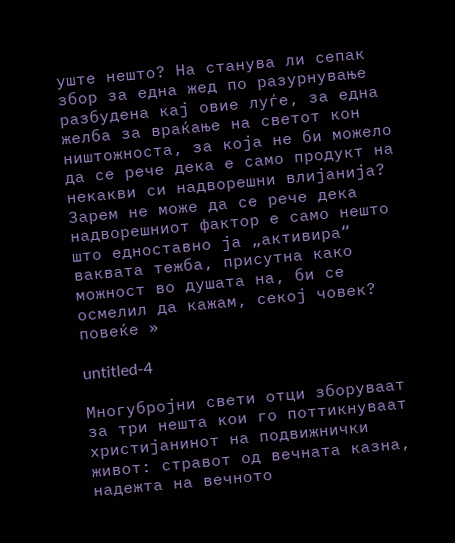уште нешто? На станува ли сепак збор за една жед по разурнување разбудена кај овие луѓе, за една желба за враќање на светот кон ништожноста, за која не би можело да се рече дека е само продукт на некакви си надворешни влијанија? Зарем не може да се рече дека надворешниот фактор е само нешто што едноставно ја „активира“ ваквата тежба, присутна како можност во душата на, би се осмелил да кажам, секој човек? повеќе »

untitled-4

Многубројни свети отци зборуваат за три нешта кои го поттикнуваат христијанинот на подвижнички живот: стравот од вечната казна, надежта на вечното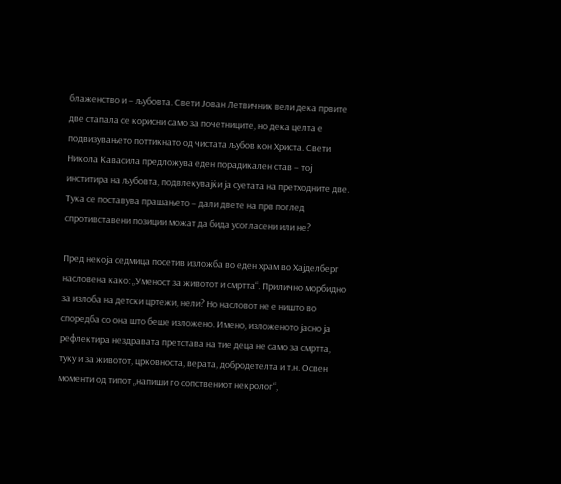блаженство и – љубовта. Свети Јован Летвичник вели дека првите две стапала се корисни само за почетниците, но дека целта е подвизувањето поттикнато од чистата љубов кон Христа. Свети Никола Кавасила предложува еден порадикален став – тој инститира на љубовта, подвлекувајќи ја суетата на претходните две. Тука се поставува прашањето – дали двете на прв поглед спротивставени позиции можат да бида усогласени или не?

Пред некоја седмица посетив изложба во еден храм во Хајделберг насловена како: „Уменост за животот и смртта“. Прилично морбидно за излоба на детски цртежи, нели? Но насловот не е ништо во споредба со она што беше изложено. Имено, изложеното јасно ја рефлектира нездравата претстава на тие деца не само за смртта, туку и за животот, црковноста, верата, добродетелта и т.н. Освен моменти од типот „напиши го сопствениот некролог“,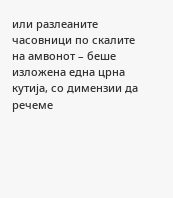или разлеаните часовници по скалите на амвонот – беше изложена една црна кутија, со димензии да речеме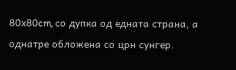80х80cm, со дупка од едната страна, а однатре обложена со црн сунгер.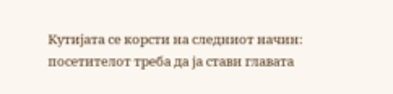Кутијата се корсти на следниот начин: посетителот треба да ја стави главата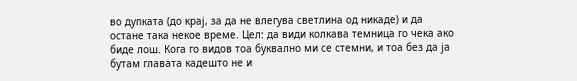во дупката (до крај, за да не влегува светлина од никаде) и да остане така некое време. Цел: да види колкава темница го чека ако биде лош. Кога го видов тоа буквално ми се стемни, и тоа без да ја бутам главата кадешто не и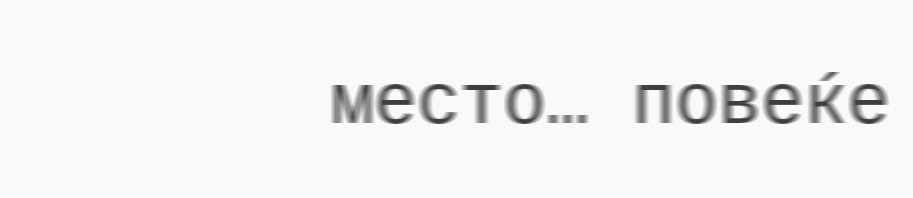место… повеќе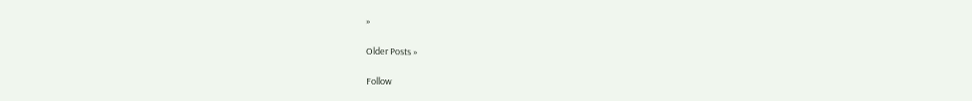»

Older Posts »

Follow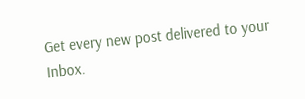Get every new post delivered to your Inbox.